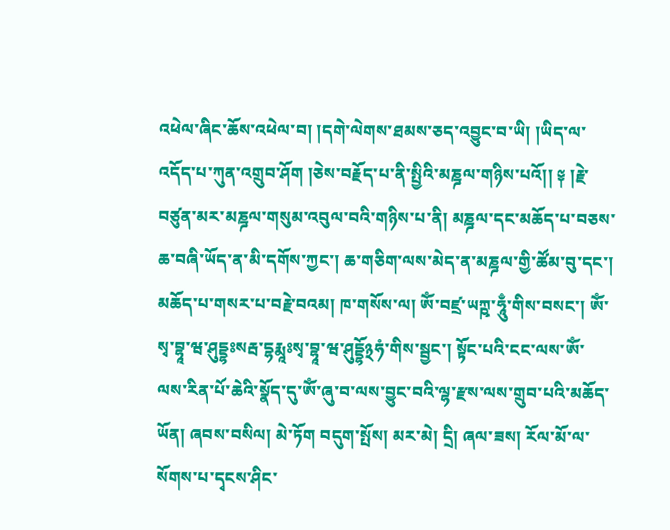འཕེལ་ཞིང་ཆོས་འཕེལ་བ། །དགེ་ལེགས་ཐམས་ཅད་འབྱུང་བ་ཡི། །ཡིད་ལ་འདོད་པ་ཀུན་འགྲུབ་ཤོག །ཅེས་བརྗོད་པ་ནི་སྤྱིའི་མཎྜལ་གཉིས་པའོ།། ༈ །རྗེ་བཙུན་མར་མཎྜལ་གསུམ་འབུལ་བའི་གཉིས་པ་ནི། མཎྜལ་དང་མཆོད་པ་བཅས་ཆ་བཞི་ཡོད་ན་མི་དགོས་ཀྱང་། ཆ་གཅིག་ལས་མེད་ན་མཎྜལ་གྱི་ཚོམ་བུ་དང་། མཆོད་པ་གསར་པ་བརྗེ་བའམ། ཁ་གསོས་ལ། ཨོཾ་བཛྲ་ཡཀྵ་ཧཱུྃ་གིས་བསང་། ཨོཾ་སྭ་བྷཱ་ཝ་ཤུདྡྷཿསརྦ་དྷརྨཱཿསྭ་བྷཱ་ཝ་ཤུདྡྷོ྅ཧཾ་གིས་སྦྱང་། སྟོང་པའི་ངང་ལས་ཨོཾ་ལས་རིན་པོ་ཆེའི་སྣོད་དུ་ཨོཾ་ཞུ་བ་ལས་བྱུང་བའི་ལྷ་རྫས་ལས་གྲུབ་པའི་མཆོད་ཡོན། ཞབས་བསིལ། མེ་ཏོག བདུག་སྤོས། མར་མེ། དྲི། ཞལ་ཟས། རོལ་མོ་ལ་སོགས་པ་དྭངས་ཤིང་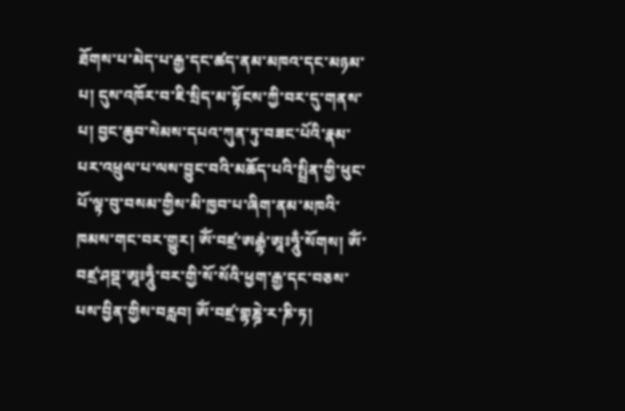ཐོགས་པ་མེད་པ་རྒྱ་དང་ཚད་ནམ་མཁའ་དང་མཉམ་པ། དུས་འཁོར་བ་ཇི་སྲིད་མ་སྟོངས་ཀྱི་བར་དུ་གནས་པ། བྱང་ཆུབ་སེམས་དཔའ་ཀུན་ཏུ་བཟང་པོའི་རྣམ་པར་འཕྲུལ་པ་ལས་བྱུང་བའི་མཆོད་པའི་སྤྲིན་གྱི་ཕུང་པོ་ལྟ་བུ་བསམ་གྱིས་མི་ཁྱབ་པ་ཞིག་ནམ་མཁའི་ཁམས་གང་བར་གྱུར། ཨོཾ་བཛྲ་ཨརྒྷཾ་ཨཱཿཧཱུྃ་སོགས། ཨོཾ་བཛྲ་ཤབྡ་ཨཱཿཧཱུྃ་བར་གྱི་སོ་སོའི་ཕྱག་རྒྱ་དང་བཅས་པས་བྱིན་གྱིས་བརླབ། ཨོཾ་བཛྲ་གྷཎྜེ་ར་ཎི་ཏ།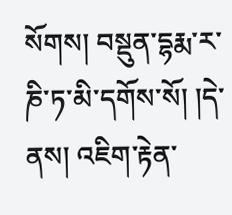སོགས། བསྡུན་དྷརྨ་ར་ཎི་ཏ་མི་དགོས་སོ། །དེ་ནས། འཇིག་རྟེན་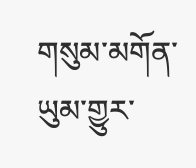གསུམ་མགོན་ཡུམ་གྱུར་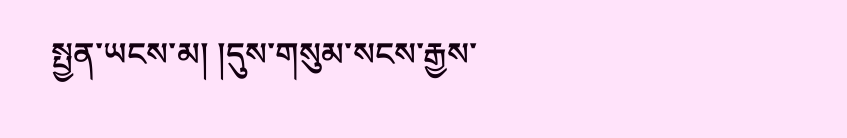སྤྱན་ཡངས་མ། །དུས་གསུམ་སངས་རྒྱས་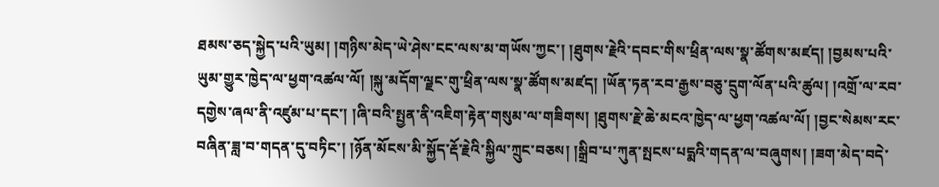ཐམས་ཅད་སྐྱེད་པའི་ཡུམ། །གཉིས་མེད་ཡེ་ཤེས་ངང་ལས་མ་གཡོས་ཀྱང་། །ཐུགས་རྗེའི་དབང་གིས་ཕྲིན་ལས་སྣ་ཚོགས་མཛད། །བྱམས་པའི་ཡུམ་གྱུར་ཁྱེད་ལ་ཕྱག་འཚལ་ལོ། །སྐུ་མདོག་ལྗང་གུ་ཕྲིན་ལས་སྣ་ཚོགས་མཛད། །ཡོན་ཏན་རབ་རྒྱས་བཅུ་དྲུག་ལོན་པའི་ཚུལ། །འགྲོ་ལ་རབ་དགྱེས་ཞལ་ནི་འཛུམ་པ་དང་། །ཞི་བའི་སྤྱན་ནི་འཇིག་རྟེན་གསུམ་ལ་གཟིགས། །ཐུགས་རྗེ་ཆེ་མངའ་ཁྱེད་ལ་ཕྱག་འཚལ་ལོ། །བྱང་སེམས་རང་བཞིན་ཟླ་བ་གདན་དུ་བཏིང་། །ཉོན་མོངས་མི་སྐྱོད་རྡོ་རྗེའི་སྐྱིལ་ཀྲུང་བཅས། །སྒྲིབ་པ་ཀུན་སྤངས་པདྨའི་གདན་ལ་བཞུགས། །ཟག་མེད་བདེ་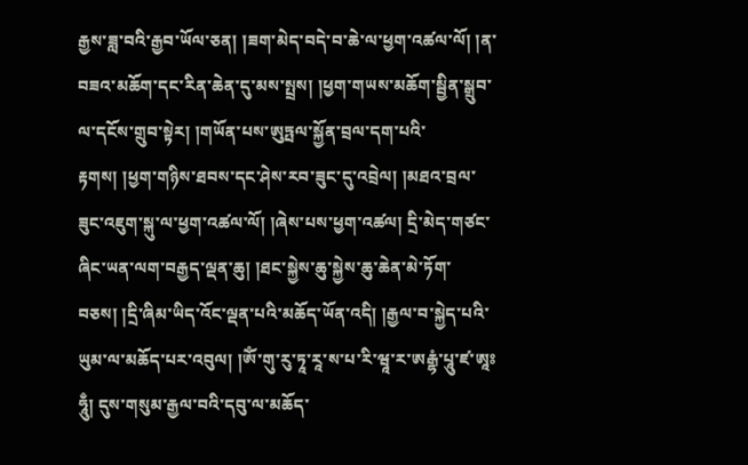རྒྱས་ཟླ་བའི་རྒྱབ་ཡོལ་ཅན། །ཟག་མེད་བདེ་བ་ཆེ་ལ་ཕྱག་འཚལ་ལོ། །ན་བཟའ་མཆོག་དང་རིན་ཆེན་དུ་མས་སྤྲས། །ཕྱག་གཡས་མཆོག་སྦྱིན་སྒྲུབ་ལ་དངོས་གྲུབ་སྟེར། །གཡོན་པས་ཨུཏྤལ་སྐྱོན་བྲལ་དག་པའི་རྟགས། །ཕྱག་གཉིས་ཐབས་དང་ཤེས་རབ་ཟུང་དུ་འབྲེལ། །མཐའ་བྲལ་ཟུང་འཇུག་སྐུ་ལ་ཕྱག་འཚལ་ལོ། །ཞེས་པས་ཕྱག་འཚལ། དྲི་མེད་གཙང་ཞིང་ཡན་ལག་བརྒྱད་ལྡན་ཆུ། །ཐང་སྐྱེས་ཆུ་སྐྱེས་ཆུ་ཆེན་མེ་ཏོག་བཅས། །དྲི་ཞིམ་ཡིད་འོང་ལྡན་པའི་མཆོད་ཡོན་འདི། །རྒྱལ་བ་སྐྱེད་པའི་ཡུམ་ལ་མཆོད་པར་འབུལ། །ཨོཾ་གུ་རུ་ཏཱ་རཱ་ས་པ་རི་ཝཱ་ར་ཨརྒྷཾ་པཱུ་ཛ་ཨཱཿཧཱུྃ། དུས་གསུམ་རྒྱལ་བའི་དབུ་ལ་མཆོད་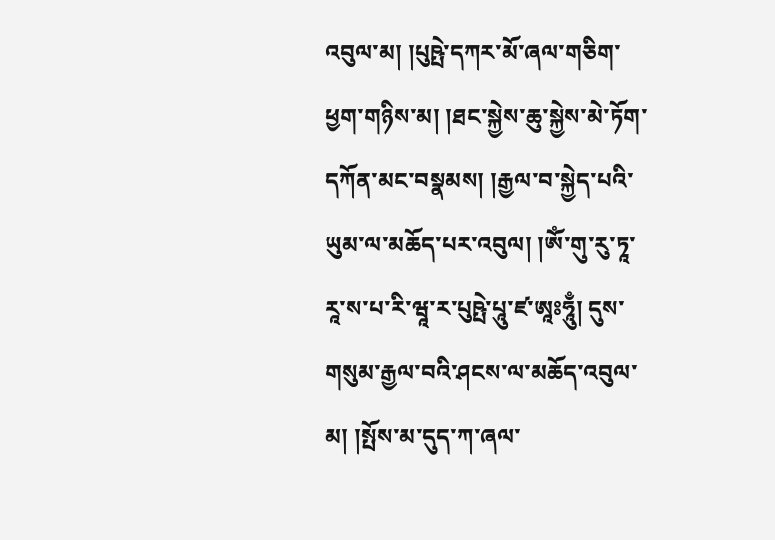འབུལ་མ། །པུཥྤེ་དཀར་མོ་ཞལ་གཅིག་ཕྱག་གཉིས་མ། །ཐང་སྐྱེས་ཆུ་སྐྱེས་མེ་ཏོག་དཀོན་མང་བསྣམས། །རྒྱལ་བ་སྐྱེད་པའི་ཡུམ་ལ་མཆོད་པར་འབུལ། །ཨོཾ་གུ་རུ་ཏཱ་རཱ་ས་པ་རི་ཝཱ་ར་པུཥྤེ་པཱུ་ཛ་ཨཱཿཧཱུྃ། དུས་གསུམ་རྒྱལ་བའི་ཤངས་ལ་མཆོད་འབུལ་མ། །སྤོས་མ་དུད་ཀ་ཞལ་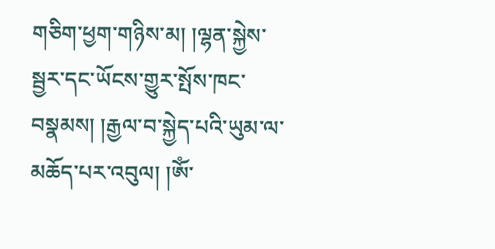གཅིག་ཕྱག་གཉིས་མ། །ལྷན་སྐྱེས་སྦྱར་དང་ཡོངས་གྱུར་སྤོས་ཁང་བསྣམས། །རྒྱལ་བ་སྐྱེད་པའི་ཡུམ་ལ་མཆོད་པར་འབུལ། །ཨོཾ་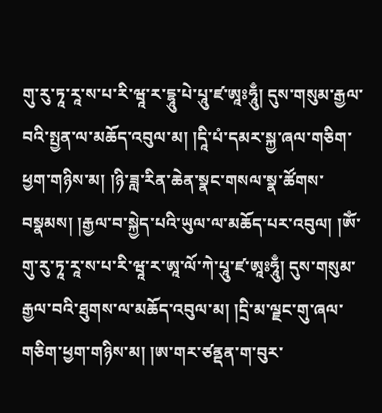གུ་རུ་ཏཱ་རཱ་ས་པ་རི་ཝཱ་ར་དྷཱུ་པེ་པཱུ་ཛ་ཨཱཿཧཱུྃ། དུས་གསུམ་རྒྱལ་བའི་སྤྱན་ལ་མཆོད་འབུལ་མ། །དཱི་པཾ་དམར་སྐྱ་ཞལ་གཅིག་ཕྱག་གཉིས་མ། །ཉི་ཟླ་རིན་ཆེན་སྣང་གསལ་སྣ་ཚོགས་བསྣམས། །རྒྱལ་བ་སྐྱེད་པའི་ཡུལ་ལ་མཆོད་པར་འབུལ། །ཨོཾ་གུ་རུ་ཏཱ་རཱ་ས་པ་རི་ཝཱ་ར་ཨཱ་ལོ་ཀེ་པཱུ་ཛ་ཨཱཿཧཱུྃ། དུས་གསུམ་རྒྱལ་བའི་ཐུགས་ལ་མཆོད་འབུལ་མ། །དྲི་མ་ལྗང་གུ་ཞལ་གཅིག་ཕྱག་གཉིས་མ། །ཨ་གར་ཙནྡན་ག་བུར་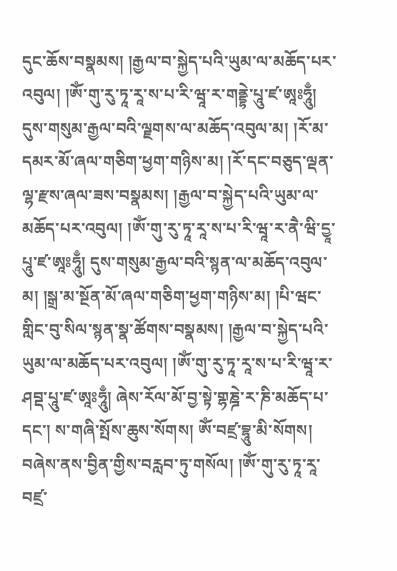དུང་ཆོས་བསྣམས། །རྒྱལ་བ་སྐྱེད་པའི་ཡུམ་ལ་མཆོད་པར་འབུལ། །ཨོཾ་གུ་རུ་ཏཱ་རཱ་ས་པ་རི་ཝཱ་ར་གནྡྷེ་པཱུ་ཛ་ཨཱཿཧཱུྃ། དུས་གསུམ་རྒྱལ་བའི་ལྗགས་ལ་མཆོད་འབུལ་མ། །རོ་མ་དམར་མོ་ཞལ་གཅིག་ཕྱག་གཉིས་མ། །རོ་དང་བཅུད་ལྡན་ལྷ་རྫས་ཞལ་ཟས་བསྣམས། །རྒྱལ་བ་སྐྱེད་པའི་ཡུམ་ལ་མཆོད་པར་འབུལ། །ཨོཾ་གུ་རུ་ཏཱ་རཱ་ས་པ་རི་ཝཱ་ར་ནཻ་ཝི་དྱཱ་པཱུ་ཛ་ཨཱཿཧཱུྃ། དུས་གསུམ་རྒྱལ་བའི་སྙན་ལ་མཆོད་འབུལ་མ། །སྒྲ་མ་སྔོན་མོ་ཞལ་གཅིག་ཕྱག་གཉིས་མ། །པི་ཝང་གླིང་བུ་སིལ་སྙན་སྣ་ཚོགས་བསྣམས། །རྒྱལ་བ་སྐྱེད་པའི་ཡུམ་ལ་མཆོད་པར་འབུལ། །ཨོཾ་གུ་རུ་ཏཱ་རཱ་ས་པ་རི་ཝཱ་ར་ཤབྡ་པཱུ་ཛ་ཨཱཿཧཱུྃ། ཞེས་རོལ་མོ་བྱ་སྟེ་གྷཎྜེ་ར་ཎི་མཆོད་པ་དང་། ས་གཞི་སྤོས་ཆུས་སོགས། ཨོཾ་བཛྲ་བྷཱུ་མི་སོགས། བཞེས་ནས་བྱིན་གྱིས་བརླབ་ཏུ་གསོལ། །ཨོཾ་གུ་རུ་ཏཱ་རཱ་བཛྲ་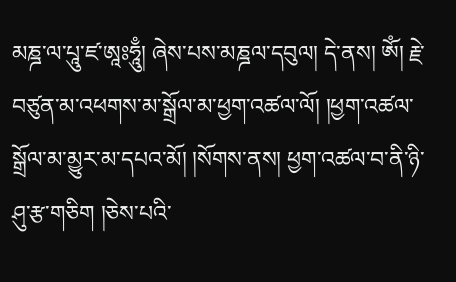མཎྜ་ལ་པཱུ་ཛ་ཨཱཿཧཱུྃ། ཞེས་པས་མཎྜལ་དབུལ། དེ་ནས། ཨོཾ། རྗེ་བཙུན་མ་འཕགས་མ་སྒྲོལ་མ་ཕྱག་འཚལ་ལོ། །ཕྱག་འཚལ་སྒྲོལ་མ་མྱུར་མ་དཔའ་མོ། །སོགས་ནས། ཕྱག་འཚལ་བ་ནི་ཉི་ཤུ་རྩ་གཅིག །ཅེས་པའི་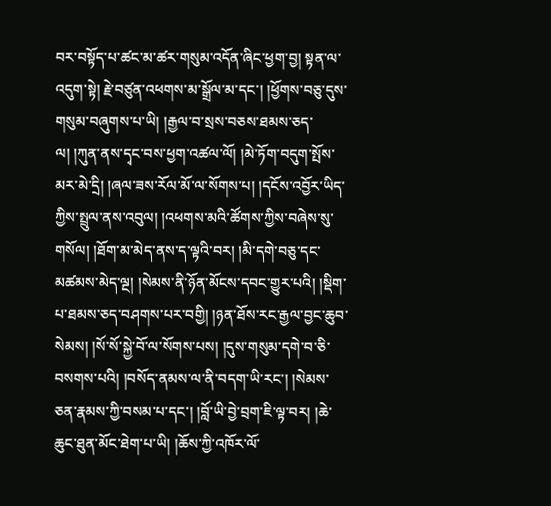བར་བསྟོད་པ་ཚང་མ་ཚར་གསུམ་འདོན་ཞིང་ཕྱག་བྱ། སྟན་ལ་འདུག་སྟེ། རྗེ་བཙུན་འཕགས་མ་སྒྲོལ་མ་དང་། །ཕྱོགས་བཅུ་དུས་གསུམ་བཞུགས་པ་ཡི། །རྒྱལ་བ་སྲས་བཅས་ཐམས་ཅད་ལ། །ཀུན་ནས་དྭང་བས་ཕྱག་འཚལ་ལོ། །མེ་ཏོག་བདུག་སྤོས་མར་མེ་དྲི། །ཞལ་ཟས་རོལ་མོ་ལ་སོགས་པ། །དངོས་འབྱོར་ཡིད་ཀྱིས་སྤྲུལ་ནས་འབུལ། །འཕགས་མའི་ཚོགས་ཀྱིས་བཞེས་སུ་གསོལ། །ཐོག་མ་མེད་ནས་ད་ལྟའི་བར། །མི་དགེ་བཅུ་དང་མཚམས་མེད་ལྔ། །སེམས་ནི་ཉོན་མོངས་དབང་གྱུར་པའི། །སྡིག་པ་ཐམས་ཅད་བཤགས་པར་བགྱི། །ཉན་ཐོས་རང་རྒྱལ་བྱང་ཆུབ་སེམས། །སོ་སོ་སྐྱེ་བོ་ལ་སོགས་པས། །དུས་གསུམ་དགེ་བ་ཅི་བསགས་པའི། །བསོད་ནམས་ལ་ནི་བདག་ཡི་རང་། །སེམས་ཅན་རྣམས་ཀྱི་བསམ་པ་དང་། །བློ་ཡི་བྱེ་བྲག་ཇི་ལྟ་བར། །ཆེ་ཆུང་ཐུན་མོང་ཐེག་པ་ཡི། །ཆོས་ཀྱི་འཁོར་ལོ་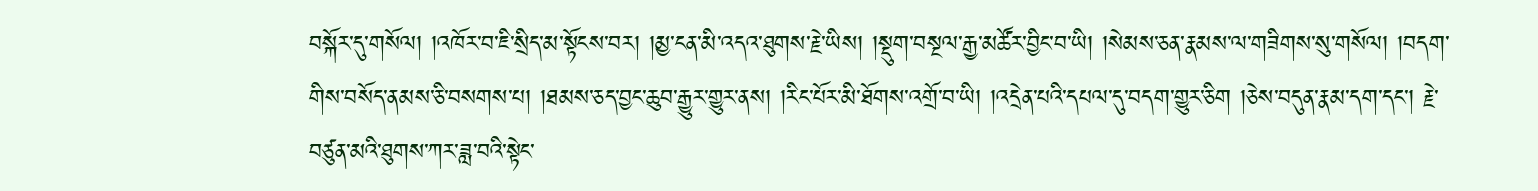བསྐོར་དུ་གསོལ། །འཁོར་བ་ཇི་སྲིད་མ་སྟོངས་བར། །མྱ་ངན་མི་འདའ་ཐུགས་རྗེ་ཡིས། །སྡུག་བསྔལ་རྒྱ་མཚོར་བྱིང་བ་ཡི། །སེམས་ཅན་རྣམས་ལ་གཟིགས་སུ་གསོལ། །བདག་གིས་བསོད་ནམས་ཅི་བསགས་པ། །ཐམས་ཅད་བྱང་ཆུབ་རྒྱུར་གྱུར་ནས། །རིང་པོར་མི་ཐོགས་འགྲོ་བ་ཡི། །འདྲེན་པའི་དཔལ་དུ་བདག་གྱུར་ཅིག །ཅེས་བདུན་རྣམ་དག་དང་། རྗེ་བཙུན་མའི་ཐུགས་ཀར་ཟླ་བའི་སྟེང་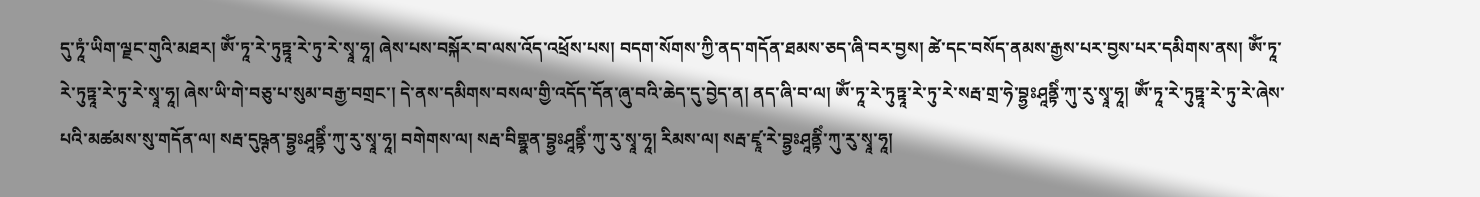དུ་ཏཱཾ་ཡིག་ལྗང་གུའི་མཐར། ཨོཾ་ཏཱ་རེ་ཏུཏྟཱ་རེ་ཏུ་རེ་སྭཱ་ཧཱ། ཞེས་པས་བསྐོར་བ་ལས་འོད་འཕྲོས་པས། བདག་སོགས་ཀྱི་ནད་གདོན་ཐམས་ཅད་ཞི་བར་བྱས། ཚེ་དང་བསོད་ནམས་རྒྱས་པར་བྱས་པར་དམིགས་ནས། ཨོཾ་ཏཱ་རེ་ཏུཏྟཱ་རེ་ཏུ་རེ་སྭཱ་ཧཱ། ཞེས་ཡི་གེ་བཅུ་པ་སུམ་བརྒྱ་བགྲང་། དེ་ནས་དམིགས་བསལ་གྱི་འདོད་དོན་ཞུ་བའི་ཆེད་དུ་བྱེད་ན། ནད་ཞི་བ་ལ། ཨོཾ་ཏཱ་རེ་ཏུཏྟཱ་རེ་ཏུ་རེ་སརྦ་གྲ་ཧེ་བྷྱཿཤཱནྟིཾ་ཀུ་རུ་སྭཱ་ཧཱ། ཨོཾ་ཏཱ་རེ་ཏུཏྟཱ་རེ་ཏུ་རེ་ཞེས་པའི་མཚམས་སུ་གདོན་ལ། སརྦ་དུཥྚན་བྷྱཿཤཱནྟིཾ་ཀུ་རུ་སྭཱ་ཧཱ། བགེགས་ལ། སརྦ་བིགྷྣན་བྷྱཿཤཱནྟིཾ་ཀུ་རུ་སྭཱ་ཧཱ། རིམས་ལ། སརྦ་ཛྭཱ་རེ་བྷྱཿཤཱནྟིཾ་ཀུ་རུ་སྭཱ་ཧཱ།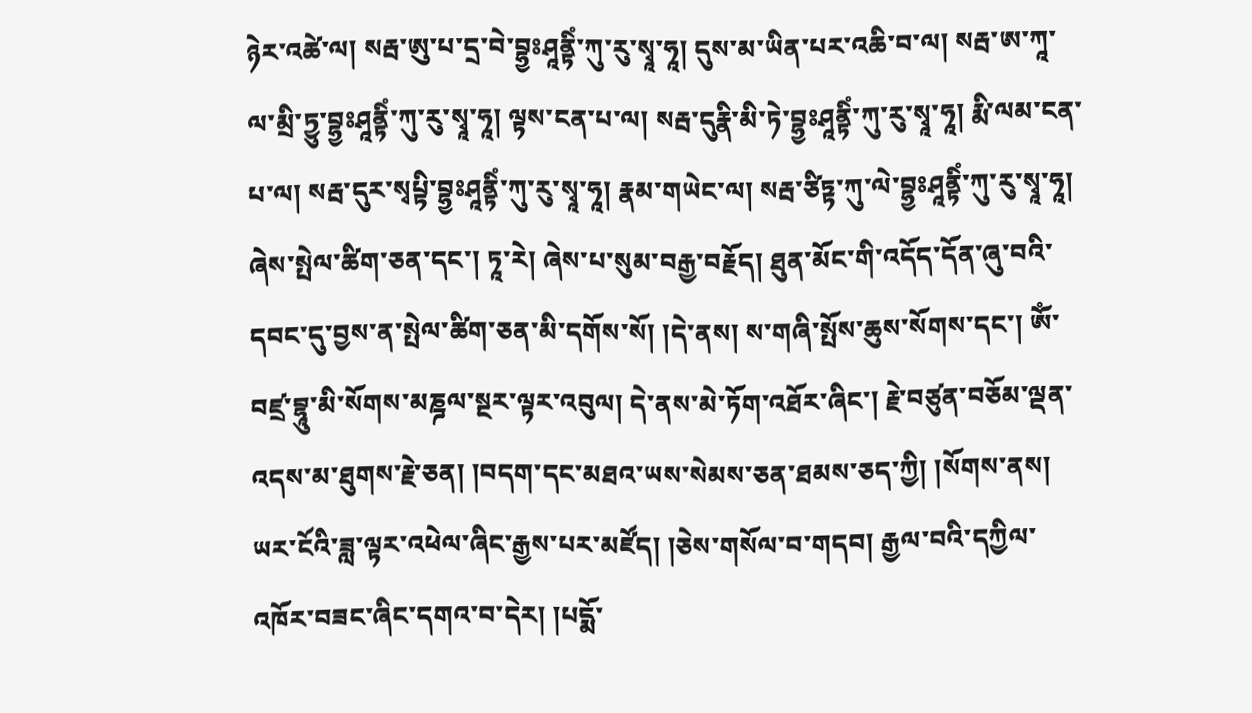ཉེར་འཚེ་ལ། སརྦ་ཨུ་པ་དྲ་བེ་བྷྱཿཤཱནྟིཾ་ཀུ་རུ་སྭཱ་ཧཱ། དུས་མ་ཡིན་པར་འཆི་བ་ལ། སརྦ་ཨ་ཀཱ་ལ་མྲི་ཏྱུ་བྷྱཿཤཱནྟིཾ་ཀུ་རུ་སྭཱ་ཧཱ། ལྟས་ངན་པ་ལ། སརྦ་དུརྣི་མི་ཏེ་བྷྱཿཤཱནྟིཾ་ཀུ་རུ་སྭཱ་ཧཱ། རྨི་ལམ་ངན་པ་ལ། སརྦ་དུར་སྭཔྟི་བྷྱཿཤཱནྟིཾ་ཀུ་རུ་སྭཱ་ཧཱ། རྣམ་གཡེང་ལ། སརྦ་ཙིཏྟ་ཀུ་ལེ་བྷྱཿཤཱནྟིཾ་ཀུ་རུ་སྭཱ་ཧཱ། ཞེས་སྤེལ་ཚིག་ཅན་དང་། ཏཱ་རེ། ཞེས་པ་སུམ་བརྒྱ་བརྗོད། ཐུན་མོང་གི་འདོད་དོན་ཞུ་བའི་དབང་དུ་བྱས་ན་སྤེལ་ཚིག་ཅན་མི་དགོས་སོ། །དེ་ནས། ས་གཞི་སྤོས་ཆུས་སོགས་དང་། ཨོཾ་བཛྲ་བྷཱུ་མི་སོགས་མཎྜལ་སྔར་ལྟར་འབུལ། དེ་ནས་མེ་ཏོག་འཐོར་ཞིང་། རྗེ་བཙུན་བཅོམ་ལྡན་འདས་མ་ཐུགས་རྗེ་ཅན། །བདག་དང་མཐའ་ཡས་སེམས་ཅན་ཐམས་ཅད་ཀྱི། །སོགས་ནས། ཡར་ངོའི་ཟླ་ལྟར་འཕེལ་ཞིང་རྒྱས་པར་མཛོད། །ཅེས་གསོལ་བ་གདབ། རྒྱལ་བའི་དཀྱིལ་འཁོར་བཟང་ཞིང་དགའ་བ་དེར། །པདྨོ་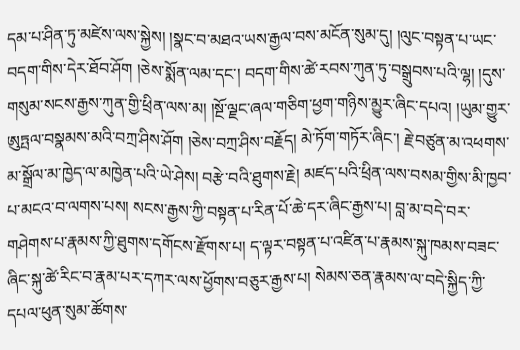དམ་པ་ཤིན་ཏུ་མཛེས་ལས་སྐྱེས། །སྣང་བ་མཐའ་ཡས་རྒྱལ་བས་མངོན་སུམ་དུ། །ལུང་བསྟན་པ་ཡང་བདག་གིས་དེར་ཐོབ་ཤོག །ཅེས་སྨོན་ལམ་དང་། བདག་གིས་ཚེ་རབས་ཀུན་ཏུ་བསྒྲུབས་པའི་ལྷ། །དུས་གསུམ་སངས་རྒྱས་ཀུན་གྱི་ཕྲིན་ལས་མ། །སྔོ་ལྗང་ཞལ་གཅིག་ཕྱག་གཉིས་མྱུར་ཞིང་དཔའ། །ཡུམ་གྱུར་ཨུཏྤལ་བསྣམས་མའི་བཀྲ་ཤིས་ཤོག །ཅེས་བཀྲ་ཤིས་བརྗོད། མེ་ཏོག་གཏོར་ཞིང་། རྗེ་བཙུན་མ་འཕགས་མ་སྒྲོལ་མ་ཁྱེད་ལ་མཁྱེན་པའི་ཡེ་ཤེས། བརྩེ་བའི་ཐུགས་རྗེ། མཛད་པའི་ཕྲིན་ལས་བསམ་གྱིས་མི་ཁྱབ་པ་མངའ་བ་ལགས་པས། སངས་རྒྱས་ཀྱི་བསྟན་པ་རིན་པོ་ཆེ་དར་ཞིང་རྒྱས་པ། བླ་མ་བདེ་བར་གཤེགས་པ་རྣམས་ཀྱི་ཐུགས་དགོངས་རྫོགས་པ། ད་ལྟར་བསྟན་པ་འཛིན་པ་རྣམས་སྐུ་ཁམས་བཟང་ཞིང་སྐུ་ཚེ་རིང་བ་རྣམ་པར་དཀར་ལས་ཕྱོགས་བཅུར་རྒྱས་པ། སེམས་ཅན་རྣམས་ལ་བདེ་སྐྱིད་ཀྱི་དཔལ་ཕུན་སུམ་ཚོགས་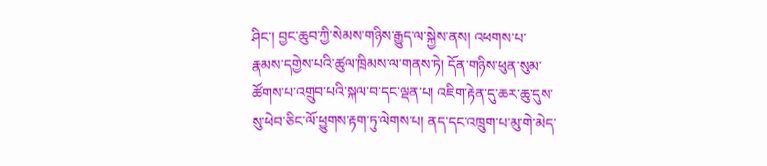ཤིང་། བྱང་ཆུབ་ཀྱི་སེམས་གཉིས་རྒྱུད་ལ་སྐྱེས་ནས། འཕགས་པ་རྣམས་དགྱེས་པའི་ཚུལ་ཁྲིམས་ལ་གནས་ཏེ། དོན་གཉིས་ཕུན་སུམ་ཚོགས་པ་འགྲུབ་པའི་སྐལ་བ་དང་ལྡན་པ། འཇིག་རྟེན་དུ་ཆར་ཆུ་དུས་སུ་ཕེབ་ཅིང་ལོ་ཕྱུགས་རྟག་ཏུ་ལེགས་པ། ནད་དང་འཁྲུག་པ་མུ་གེ་མེད་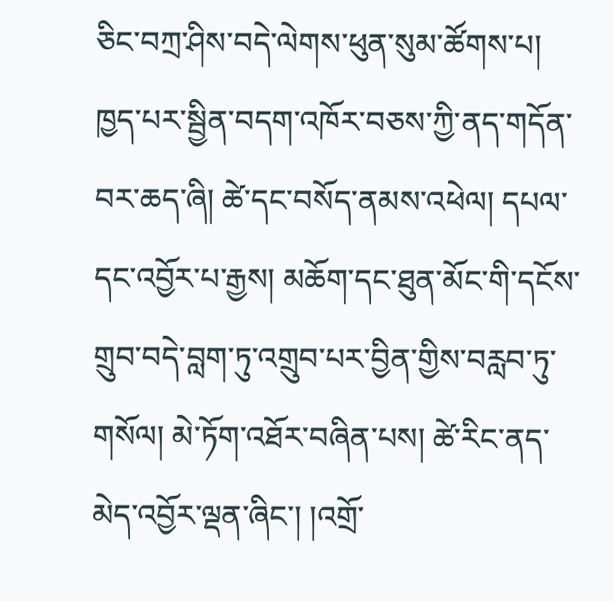ཅིང་བཀྲ་ཤིས་བདེ་ལེགས་ཕུན་སུམ་ཚོགས་པ། ཁྱད་པར་སྦྱིན་བདག་འཁོར་བཅས་ཀྱི་ནད་གདོན་བར་ཆད་ཞི། ཚེ་དང་བསོད་ནམས་འཕེལ། དཔལ་དང་འབྱོར་པ་རྒྱས། མཆོག་དང་ཐུན་མོང་གི་དངོས་གྲུབ་བདེ་བླག་ཏུ་འགྲུབ་པར་བྱིན་གྱིས་བརླབ་ཏུ་གསོལ། མེ་ཏོག་འཐོར་བཞིན་པས། ཚེ་རིང་ནད་མེད་འབྱོར་ལྡན་ཞིང་། །འགྲོ་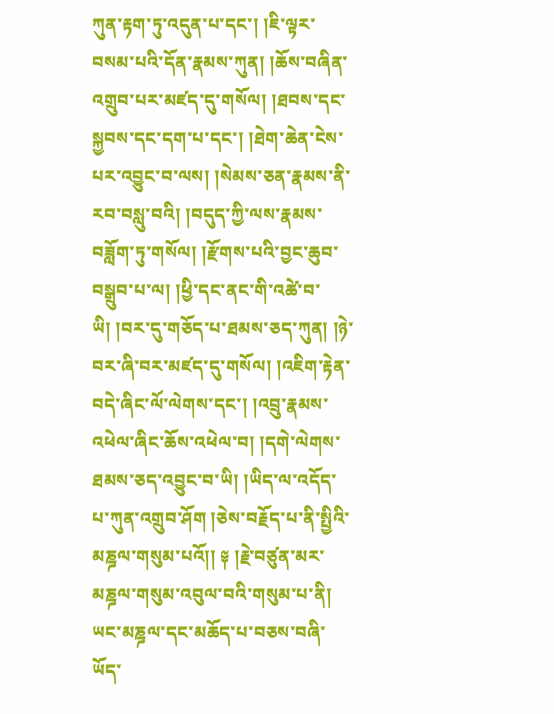ཀུན་རྟག་ཏུ་འདུན་པ་དང་། །ཇི་ལྟར་བསམ་པའི་དོན་རྣམས་ཀུན། །ཆོས་བཞིན་འགྲུབ་པར་མཛད་དུ་གསོལ། །ཐབས་དང་སྐྱབས་དང་དག་པ་དང་། །ཐེག་ཆེན་ངེས་པར་འབྱུང་བ་ལས། །སེམས་ཅན་རྣམས་ནི་རབ་བསླུ་བའི། །བདུད་ཀྱི་ལས་རྣམས་བཟློག་ཏུ་གསོལ། །རྫོགས་པའི་བྱང་ཆུབ་བསྒྲུབ་པ་ལ། །ཕྱི་དང་ནང་གི་འཚེ་བ་ཡི། །བར་དུ་གཅོད་པ་ཐམས་ཅད་ཀུན། །ཉེ་བར་ཞི་བར་མཛད་དུ་གསོལ། །འཇིག་རྟེན་བདེ་ཞིང་ལོ་ལེགས་དང་། །འབྲུ་རྣམས་འཕེལ་ཞིང་ཆོས་འཕེལ་བ། །དགེ་ལེགས་ཐམས་ཅད་འབྱུང་བ་ཡི། །ཡིད་ལ་འདོད་པ་ཀུན་འགྲུབ་ཤོག །ཅེས་བརྗོད་པ་ནི་སྤྱིའི་མཎྜལ་གསུམ་པའོ།། ༈ །རྗེ་བཙུན་མར་མཎྜལ་གསུམ་འབུལ་བའི་གསུམ་པ་ནི། ཡང་མཎྜལ་དང་མཆོད་པ་བཅས་བཞི་ཡོད་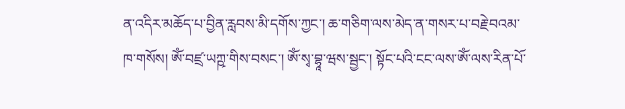ན་འདིར་མཆོད་པ་བྱིན་རླབས་མི་དགོས་ཀྱང་། ཆ་གཅིག་ལས་མེད་ན་གསར་པ་བརྗེ་བའམ་ཁ་གསོས། ཨོཾ་བཛྲ་ཡཀྵ་གིས་བསང་། ཨོཾ་སྭ་བྷཱ་ཝས་སྦྱང་། སྟོང་པའི་ངང་ལས་ཨོཾ་ལས་རིན་པོ་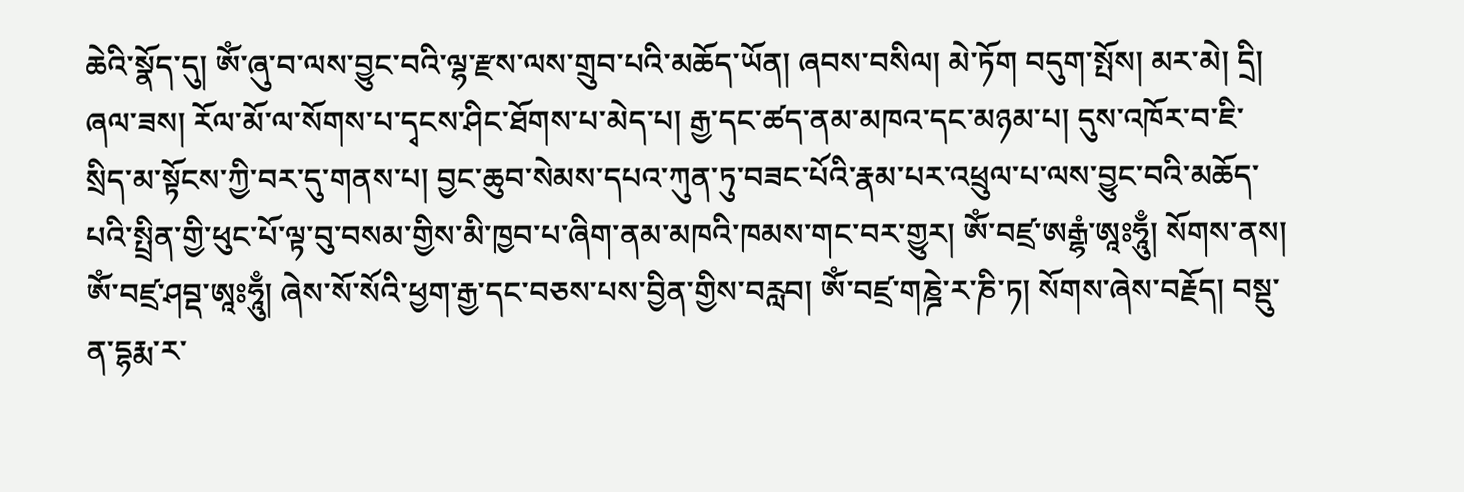ཆེའི་སྣོད་དུ། ཨོཾ་ཞུ་བ་ལས་བྱུང་བའི་ལྷ་རྫས་ལས་གྲུབ་པའི་མཆོད་ཡོན། ཞབས་བསིལ། མེ་ཏོག བདུག་སྤོས། མར་མེ། དྲི། ཞལ་ཟས། རོལ་མོ་ལ་སོགས་པ་དྭངས་ཤིང་ཐོགས་པ་མེད་པ། རྒྱ་དང་ཚད་ནམ་མཁའ་དང་མཉམ་པ། དུས་འཁོར་བ་ཇི་སྲིད་མ་སྟོངས་ཀྱི་བར་དུ་གནས་པ། བྱང་ཆུབ་སེམས་དཔའ་ཀུན་ཏུ་བཟང་པོའི་རྣམ་པར་འཕྲུལ་པ་ལས་བྱུང་བའི་མཆོད་པའི་སྤྲིན་གྱི་ཕུང་པོ་ལྟ་བུ་བསམ་གྱིས་མི་ཁྱབ་པ་ཞིག་ནམ་མཁའི་ཁམས་གང་བར་གྱུར། ཨོཾ་བཛྲ་ཨརྒྷཾ་ཨཱཿཧཱུྃ། སོགས་ནས། ཨོཾ་བཛྲ་ཤབྡ་ཨཱཿཧཱུྃ། ཞེས་སོ་སོའི་ཕྱག་རྒྱ་དང་བཅས་པས་བྱིན་གྱིས་བརླབ། ཨོཾ་བཛྲ་གཎྜེ་ར་ཎི་ཏ། སོགས་ཞེས་བརྗོད། བསྡུ་ན་དྷརྨ་ར་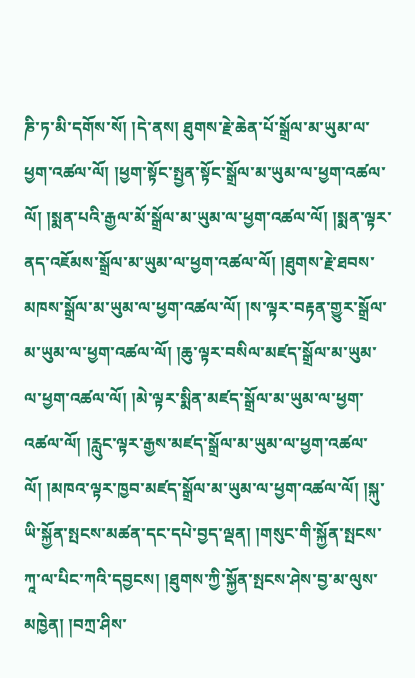ཎི་ཏ་མི་དགོས་སོ། །དེ་ནས། ཐུགས་རྗེ་ཆེན་པོ་སྒྲོལ་མ་ཡུམ་ལ་ཕྱག་འཚལ་ལོ། །ཕྱག་སྟོང་སྤྱན་སྟོང་སྒྲོལ་མ་ཡུམ་ལ་ཕྱག་འཚལ་ལོ། །སྨན་པའི་རྒྱལ་མོ་སྒྲོལ་མ་ཡུམ་ལ་ཕྱག་འཚལ་ལོ། །སྨན་ལྟར་ནད་འཇོམས་སྒྲོལ་མ་ཡུམ་ལ་ཕྱག་འཚལ་ལོ། །ཐུགས་རྗེ་ཐབས་མཁས་སྒྲོལ་མ་ཡུམ་ལ་ཕྱག་འཚལ་ལོ། །ས་ལྟར་བརྟན་གྱུར་སྒྲོལ་མ་ཡུམ་ལ་ཕྱག་འཚལ་ལོ། །ཆུ་ལྟར་བསིལ་མཛད་སྒྲོལ་མ་ཡུམ་ལ་ཕྱག་འཚལ་ལོ། །མེ་ལྟར་སྨིན་མཛད་སྒྲོལ་མ་ཡུམ་ལ་ཕྱག་འཚལ་ལོ། །རླུང་ལྟར་རྒྱས་མཛད་སྒྲོལ་མ་ཡུམ་ལ་ཕྱག་འཚལ་ལོ། །མཁའ་ལྟར་ཁྱབ་མཛད་སྒྲོལ་མ་ཡུམ་ལ་ཕྱག་འཚལ་ལོ། །སྐུ་ཡི་སྐྱོན་སྤངས་མཚན་དང་དཔེ་བྱད་ལྡན། །གསུང་གི་སྐྱོན་སྤངས་ཀཱ་ལ་པིང་ཀའི་དབྱངས། །ཐུགས་ཀྱི་སྐྱོན་སྤངས་ཤེས་བྱ་མ་ལུས་མཁྱེན། །བཀྲ་ཤིས་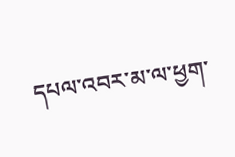དཔལ་འབར་མ་ལ་ཕྱག་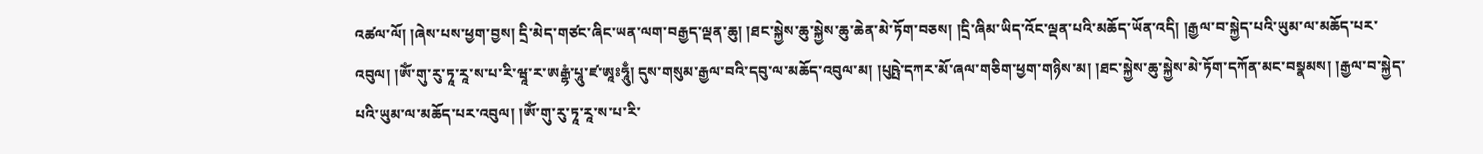འཚལ་ལོ། །ཞེས་པས་ཕྱག་བྱས། དྲི་མེད་གཙང་ཞིང་ཡན་ལག་བརྒྱད་ལྡན་ཆུ། །ཐང་སྐྱེས་ཆུ་སྐྱེས་ཆུ་ཆེན་མེ་ཏོག་བཅས། །དྲི་ཞིམ་ཡིད་འོང་ལྡན་པའི་མཆོད་ཡོན་འདི། །རྒྱལ་བ་སྐྱེད་པའི་ཡུམ་ལ་མཆོད་པར་འབུལ། །ཨོཾ་གུ་རུ་ཏཱ་རཱ་ས་པ་རི་ཝཱ་ར་ཨརྒྷཾ་པཱུ་ཛ་ཨཱཿཧཱུྃ། དུས་གསུམ་རྒྱལ་བའི་དབུ་ལ་མཆོད་འབུལ་མ། །པུཥྤེ་དཀར་མོ་ཞལ་གཅིག་ཕྱག་གཉིས་མ། །ཐང་སྐྱེས་ཆུ་སྐྱེས་མེ་ཏོག་དཀོན་མང་བསྣམས། །རྒྱལ་བ་སྐྱེད་པའི་ཡུམ་ལ་མཆོད་པར་འབུལ། །ཨོཾ་གུ་རུ་ཏཱ་རཱ་ས་པ་རི་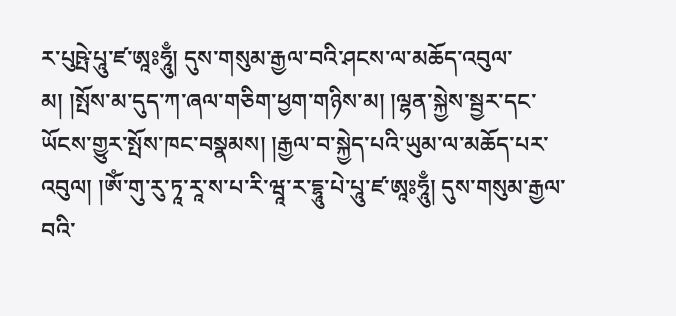ར་པུཥྤེ་པཱུ་ཛ་ཨཱཿཧཱུྃ། དུས་གསུམ་རྒྱལ་བའི་ཤངས་ལ་མཆོད་འབུལ་མ། །སྤོས་མ་དུད་ཀ་ཞལ་གཅིག་ཕྱག་གཉིས་མ། །ལྷན་སྐྱེས་སྦྱར་དང་ཡོངས་གྱུར་སྤོས་ཁང་བསྣམས། །རྒྱལ་བ་སྐྱེད་པའི་ཡུམ་ལ་མཆོད་པར་འབུལ། །ཨོཾ་གུ་རུ་ཏཱ་རཱ་ས་པ་རི་ཝཱ་ར་དྷཱུ་པེ་པཱུ་ཛ་ཨཱཿཧཱུྃ། དུས་གསུམ་རྒྱལ་བའི་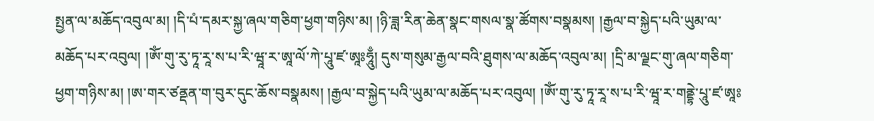སྤྱན་ལ་མཆོད་འབུལ་མ། །དི་པཾ་དམར་སྐྱ་ཞལ་གཅིག་ཕྱག་གཉིས་མ། །ཉི་ཟླ་རིན་ཆེན་སྣང་གསལ་སྣ་ཚོགས་བསྣམས། །རྒྱལ་བ་སྐྱེད་པའི་ཡུམ་ལ་མཆོད་པར་འབུལ། །ཨོཾ་གུ་རུ་ཏཱ་རཱ་ས་པ་རི་ཝཱ་ར་ཨཱ་ལོ་ཀེ་པཱུ་ཛ་ཨཱཿཧཱུྃ། དུས་གསུམ་རྒྱལ་བའི་ཐུགས་ལ་མཆོད་འབུལ་མ། །དྲི་མ་ལྗང་གུ་ཞལ་གཅིག་ཕྱག་གཉིས་མ། །ཨ་གར་ཙནྡན་ག་བུར་དུང་ཆོས་བསྣམས། །རྒྱལ་བ་སྐྱེད་པའི་ཡུམ་ལ་མཆོད་པར་འབུལ། །ཨོཾ་གུ་རུ་ཏཱ་རཱ་ས་པ་རི་ཝཱ་ར་གནྡྷེ་པཱུ་ཛ་ཨཱཿ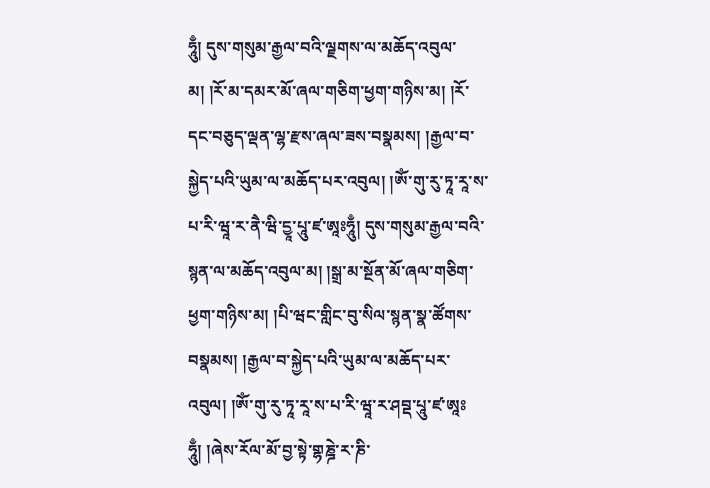ཧཱུྃ། དུས་གསུམ་རྒྱལ་བའི་ལྗགས་ལ་མཆོད་འབུལ་མ། །རོ་མ་དམར་མོ་ཞལ་གཅིག་ཕྱག་གཉིས་མ། །རོ་དང་བཅུད་ལྡན་ལྷ་རྫས་ཞལ་ཟས་བསྣམས། །རྒྱལ་བ་སྐྱེད་པའི་ཡུམ་ལ་མཆོད་པར་འབུལ། །ཨོཾ་གུ་རུ་ཏཱ་རཱ་ས་པ་རི་ཝཱ་ར་ནཻ་ཝི་དྱཱ་པཱུ་ཛ་ཨཱཿཧཱུྃ། དུས་གསུམ་རྒྱལ་བའི་སྙན་ལ་མཆོད་འབུལ་མ། །སྒྲ་མ་སྔོན་མོ་ཞལ་གཅིག་ཕྱག་གཉིས་མ། །པི་ཝང་གླིང་བུ་སིལ་སྙན་སྣ་ཚོགས་བསྣམས། །རྒྱལ་བ་སྐྱེད་པའི་ཡུམ་ལ་མཆོད་པར་འབུལ། །ཨོཾ་གུ་རུ་ཏཱ་རཱ་ས་པ་རི་ཝཱ་ར་ཤབྡ་པཱུ་ཛ་ཨཱཿཧཱུྃ། །ཞེས་རོལ་མོ་བྱ་སྟེ་གྷཎྜེ་ར་ཎི་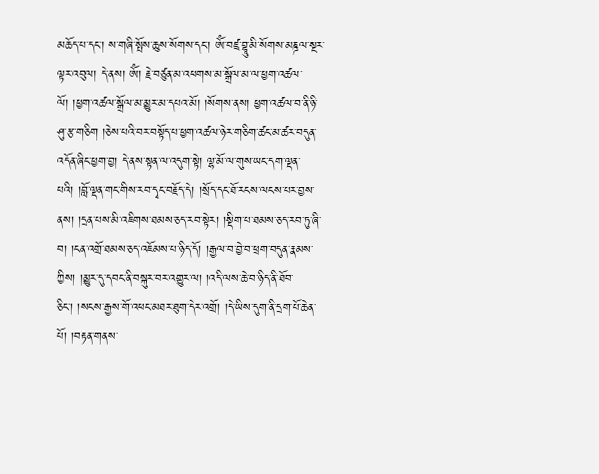མཆོད་པ་དང་། ས་གཞི་སྤོས་ཆུས་སོགས་དང་། ཨོཾ་བཛྲ་བྷཱུ་མི་སོགས་མཎྜལ་སྔར་ལྟར་འབུལ། དེ་ནས། ཨོཾ། རྗེ་བཙུན་མ་འཕགས་མ་སྒྲོལ་མ་ལ་ཕྱག་འཚལ་ལོ། །ཕྱག་འཚལ་སྒྲོལ་མ་མྱུར་མ་དཔའ་མོ། །སོགས་ནས། ཕྱག་འཚལ་བ་ནི་ཉི་ཤུ་རྩ་གཅིག །ཅེས་པའི་བར་བསྟོད་པ་ཕྱག་འཚལ་ཉེར་གཅིག་ཚང་མ་ཚར་བདུན་འདོན་ཞིང་ཕྱག་བྱ། དེ་ནས་སྟན་ལ་འདུག་སྟེ། ལྷ་མོ་ལ་གུས་ཡང་དག་ལྡན་པའི། །བློ་ལྡན་གང་གིས་རབ་དྭང་བརྗོད་དེ། །སྲོད་དང་ཐོ་རངས་ལངས་པར་བྱས་ནས། །དྲན་པས་མི་འཇིགས་ཐམས་ཅད་རབ་སྟེར། །སྡིག་པ་ཐམས་ཅད་རབ་ཏུ་ཞི་བ། །ངན་འགྲོ་ཐམས་ཅད་འཇོམས་པ་ཉིད་དོ། །རྒྱལ་བ་བྱེ་བ་ཕྲག་བདུན་རྣམས་ཀྱིས། །མྱུར་དུ་དབང་ནི་བསྐུར་བར་འགྱུར་ལ། །འདི་ལས་ཆེ་བ་ཉིད་ནི་ཐོབ་ཅིང་། །སངས་རྒྱས་གོ་འཕང་མཐར་ཐུག་དེར་འགྲོ། །དེ་ཡིས་དུག་ནི་དྲག་པོ་ཆེན་པོ། །བརྟན་གནས་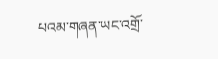པའམ་གཞན་ཡང་འགྲོ་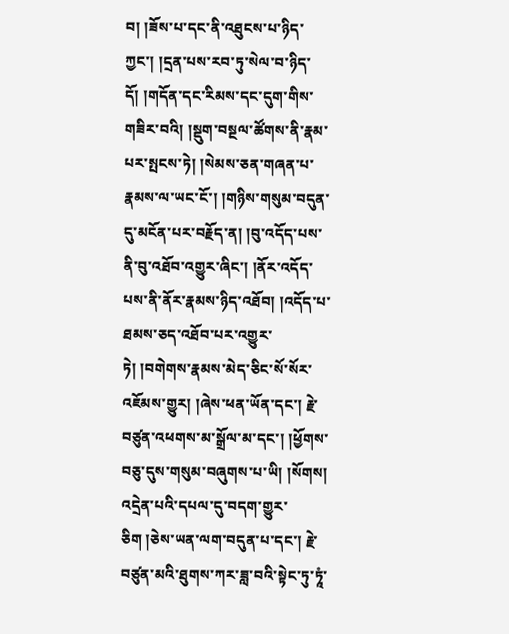བ། །ཟོས་པ་དང་ནི་འཐུངས་པ་ཉིད་ཀྱང་། །དྲན་པས་རབ་ཏུ་སེལ་བ་ཉིད་དོ། །གདོན་དང་རིམས་དང་དུག་གིས་གཟིར་བའི། །སྡུག་བསྔལ་ཚོགས་ནི་རྣམ་པར་སྤངས་ཏེ། །སེམས་ཅན་གཞན་པ་རྣམས་ལ་ཡང་ངོ་། །གཉིས་གསུམ་བདུན་དུ་མངོན་པར་བརྗོད་ན། །བུ་འདོད་པས་ནི་བུ་འཐོབ་འགྱུར་ཞིང་། །ནོར་འདོད་པས་ནི་ནོར་རྣམས་ཉིད་འཐོབ། །འདོད་པ་ཐམས་ཅད་འཐོབ་པར་འགྱུར་ཏེ། །བགེགས་རྣམས་མེད་ཅིང་སོ་སོར་འཇོམས་གྱུར། །ཞེས་ཕན་ཡོན་དང་། རྗེ་བཙུན་འཕགས་མ་སྒྲོལ་མ་དང་། །ཕྱོགས་བཅུ་དུས་གསུམ་བཞུགས་པ་ཡི། །སོགས། འདྲེན་པའི་དཔལ་དུ་བདག་གྱུར་ཅིག །ཅེས་ཡན་ལག་བདུན་པ་དང་། རྗེ་བཙུན་མའི་ཐུགས་ཀར་ཟླ་བའི་སྟེང་ཏུ་ཏཱཾ་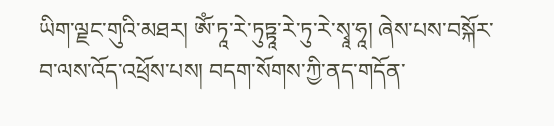ཡིག་ལྗང་གུའི་མཐར། ཨོཾ་ཏཱ་རེ་ཏུཏྟཱ་རེ་ཏུ་རེ་སྭཱ་ཧཱ། ཞེས་པས་བསྐོར་བ་ལས་འོད་འཕྲོས་པས། བདག་སོགས་ཀྱི་ནད་གདོན་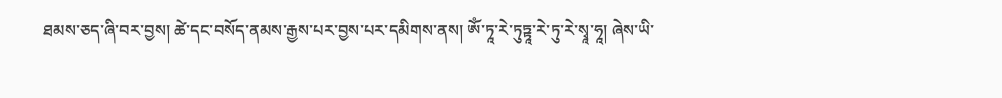ཐམས་ཅད་ཞི་བར་བྱས། ཚེ་དང་བསོད་ནམས་རྒྱས་པར་བྱས་པར་དམིགས་ནས། ཨོཾ་ཏཱ་རེ་ཏུཏྟཱ་རེ་ཏུ་རེ་སྭཱ་ཧཱ། ཞེས་ཡི་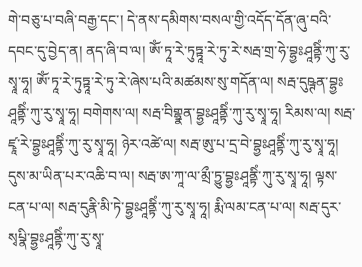གེ་བཅུ་པ་བཞི་བརྒྱ་དང་། དེ་ནས་དམིགས་བསལ་གྱི་འདོད་དོན་ཞུ་བའི་དབང་དུ་བྱེད་ན། ནད་ཞི་བ་ལ། ཨོཾ་ཏཱ་རེ་ཏུཏྟཱ་རེ་ཏུ་རེ་སརྦ་གྲ་ཧེ་བྷྱཿཤཱནྟིཾ་ཀུ་རུ་སྭཱ་ཧཱ། ཨོཾ་ཏཱ་རེ་ཏུཏྟཱ་རེ་ཏུ་རེ་ཞེས་པའི་མཚམས་སུ་གདོན་ལ། སརྦ་དུཥྚན་བྷྱཿཤཱནྟིཾ་ཀུ་རུ་སྭཱ་ཧཱ། བགེགས་ལ། སརྦ་བིགྷྣན་བྷྱཿཤཱནྟིཾ་ཀུ་རུ་སྭཱ་ཧཱ། རིམས་ལ། སརྦ་ཛྭཱ་རེ་བྷྱཿཤཱནྟིཾ་ཀུ་རུ་སྭཱ་ཧཱ། ཉེར་འཚེ་ལ། སརྦ་ཨུ་པ་དྲ་བེ་བྷྱཿཤཱནྟིཾ་ཀུ་རུ་སྭཱ་ཧཱ། དུས་མ་ཡིན་པར་འཆི་བ་ལ། སརྦ་ཨ་ཀཱ་ལ་མྲྀ་ཏྱུ་བྷྱཿཤཱནྟིཾ་ཀུ་རུ་སྭཱ་ཧཱ། ལྟས་ངན་པ་ལ། སརྦ་དུརྣི་མི་ཏེ་བྷྱཿཤཱནྟིཾ་ཀུ་རུ་སྭཱ་ཧཱ། རྨི་ལམ་ངན་པ་ལ། སརྦ་དུར་སྭཔྣི་བྷྱཿཤཱནྟིཾ་ཀུ་རུ་སྭཱ་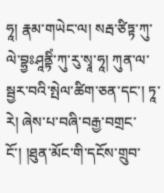ཧཱ། རྣམ་གཡེང་ལ། སརྦ་ཙིཏྟ་ཀུ་ལེ་བྷྱཿཤཱནྟིཾ་ཀུ་རུ་སྭཱ་ཧཱ། ཀུན་ལ་སྦྱར་བའི་སྤེལ་ཚིག་ཅན་དང་། ཏཱ་རེ། ཞེས་པ་བཞི་བརྒྱ་བགྲང་ངོ་། །ཐུན་མོང་གི་དངོས་གྲུབ་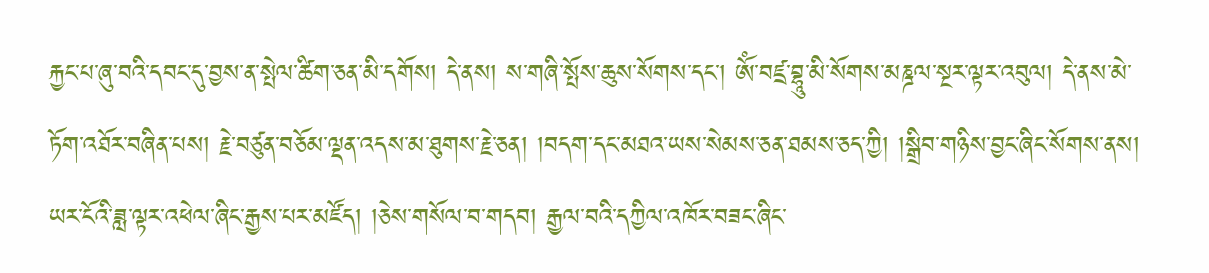རྐྱང་པ་ཞུ་བའི་དབང་དུ་བྱས་ན་སྤེལ་ཚིག་ཅན་མི་དགོས། དེ་ནས། ས་གཞི་སྤོས་ཆུས་སོགས་དང་། ཨོཾ་བཛྲ་བྷཱུ་མི་སོགས་མཎྜལ་སྔར་ལྟར་འབུལ། དེ་ནས་མེ་ཏོག་འཐོར་བཞིན་པས། རྗེ་བཙུན་བཅོམ་ལྡན་འདས་མ་ཐུགས་རྗེ་ཅན། །བདག་དང་མཐའ་ཡས་སེམས་ཅན་ཐམས་ཅད་ཀྱི། །སྒྲིབ་གཉིས་བྱང་ཞིང་སོགས་ནས། ཡར་ངོའི་ཟླ་ལྟར་འཕེལ་ཞིང་རྒྱས་པར་མཛོད། །ཅེས་གསོལ་བ་གདབ། རྒྱལ་བའི་དཀྱིལ་འཁོར་བཟང་ཞིང་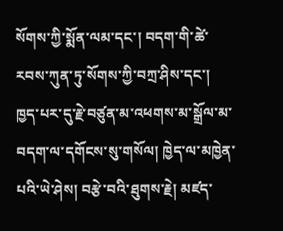སོགས་ཀྱི་སྨོན་ལམ་དང་། བདག་གི་ཚེ་རབས་ཀུན་ཏུ་སོགས་ཀྱི་བཀྲ་ཤིས་དང་། ཁྱད་པར་དུ་རྗེ་བཙུན་མ་འཕགས་མ་སྒྲོལ་མ་བདག་ལ་དགོངས་སུ་གསོལ། ཁྱེད་ལ་མཁྱེན་པའི་ཡེ་ཤེས། བརྩེ་བའི་ཐུགས་རྗེ། མཛད་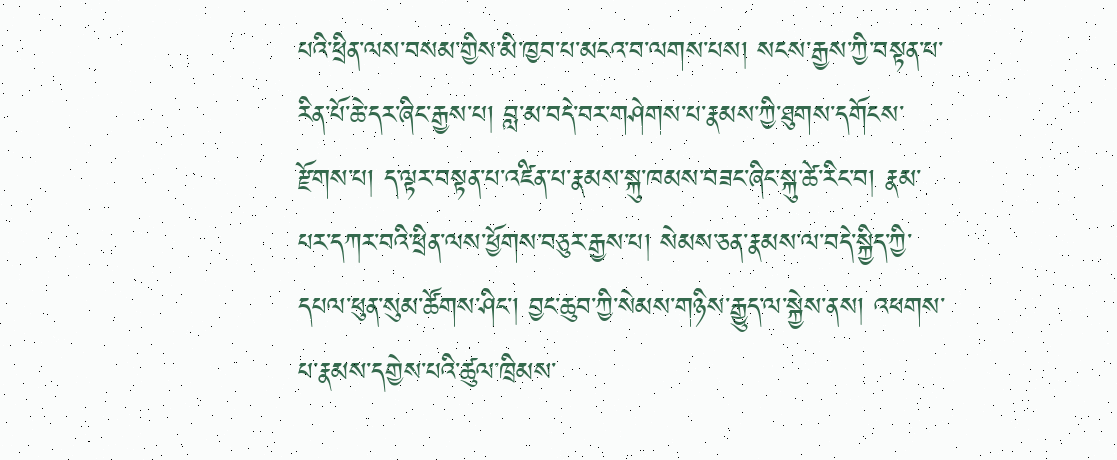པའི་ཕྲིན་ལས་བསམ་གྱིས་མི་ཁྱབ་པ་མངའ་བ་ལགས་པས། སངས་རྒྱས་ཀྱི་བསྟན་པ་རིན་པོ་ཆེ་དར་ཞིང་རྒྱས་པ། བླ་མ་བདེ་བར་གཤེགས་པ་རྣམས་ཀྱི་ཐུགས་དགོངས་རྫོགས་པ། ད་ལྟར་བསྟན་པ་འཛིན་པ་རྣམས་སྐུ་ཁམས་བཟང་ཞིང་སྐུ་ཚེ་རིང་བ། རྣམ་པར་དཀར་བའི་ཕྲིན་ལས་ཕྱོགས་བཅུར་རྒྱས་པ། སེམས་ཅན་རྣམས་ལ་བདེ་སྐྱིད་ཀྱི་དཔལ་ཕུན་སུམ་ཚོགས་ཤིང་། བྱང་ཆུབ་ཀྱི་སེམས་གཉིས་རྒྱུད་ལ་སྐྱེས་ནས། འཕགས་པ་རྣམས་དགྱེས་པའི་ཚུལ་ཁྲིམས་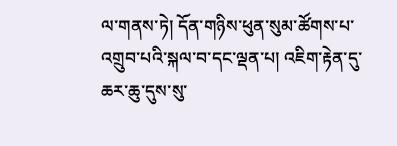ལ་གནས་ཏེ། དོན་གཉིས་ཕུན་སུམ་ཚོགས་པ་འགྲུབ་པའི་སྐལ་བ་དང་ལྡན་པ། འཇིག་རྟེན་དུ་ཆར་ཆུ་དུས་སུ་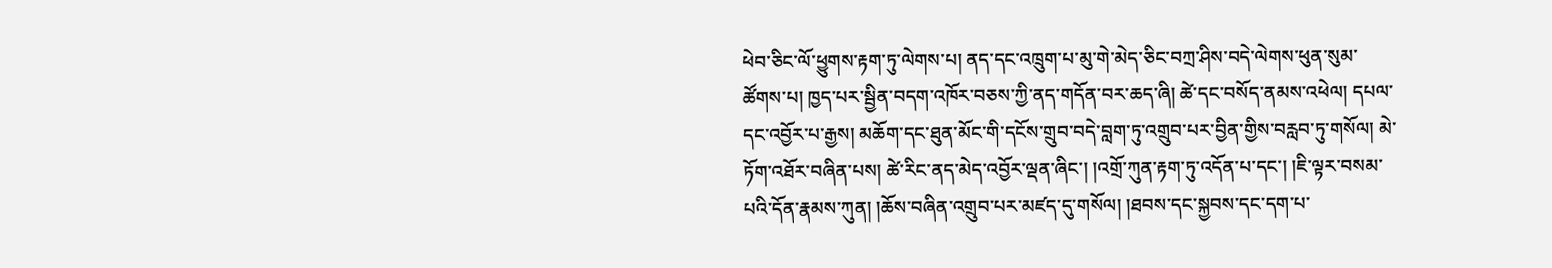ཕེབ་ཅིང་ལོ་ཕྱུགས་རྟག་ཏུ་ལེགས་པ། ནད་དང་འཁྲུག་པ་མུ་གེ་མེད་ཅིང་བཀྲ་ཤིས་བདེ་ལེགས་ཕུན་སུམ་ཚོགས་པ། ཁྱད་པར་སྦྱིན་བདག་འཁོར་བཅས་ཀྱི་ནད་གདོན་བར་ཆད་ཞི། ཚེ་དང་བསོད་ནམས་འཕེལ། དཔལ་དང་འབྱོར་པ་རྒྱས། མཆོག་དང་ཐུན་མོང་གི་དངོས་གྲུབ་བདེ་བླག་ཏུ་འགྲུབ་པར་བྱིན་གྱིས་བརླབ་ཏུ་གསོལ། མེ་ཏོག་འཐོར་བཞིན་པས། ཚེ་རིང་ནད་མེད་འབྱོར་ལྡན་ཞིང་། །འགྲོ་ཀུན་རྟག་ཏུ་འདོན་པ་དང་། །ཇི་ལྟར་བསམ་པའི་དོན་རྣམས་ཀུན། །ཆོས་བཞིན་འགྲུབ་པར་མཛད་དུ་གསོལ། །ཐབས་དང་སྐྱབས་དང་དག་པ་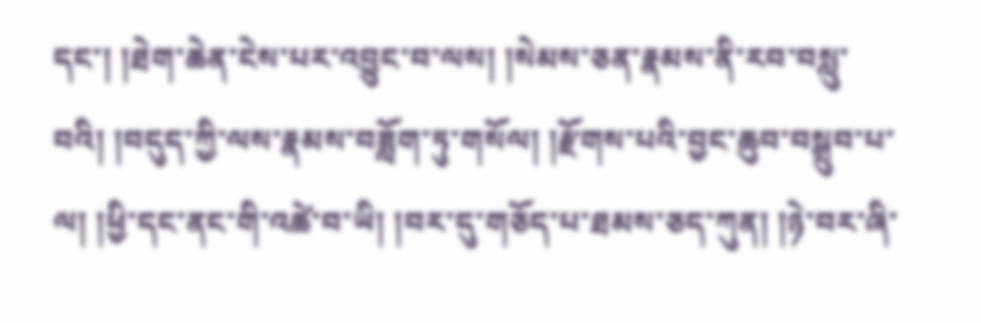དང་། །ཐེག་ཆེན་ངེས་པར་འབྱུང་བ་ལས། །སེམས་ཅན་རྣམས་ནི་རབ་བསླུ་བའི། །བདུད་ཀྱི་ལས་རྣམས་བཟློག་ཏུ་གསོལ། །རྫོགས་པའི་བྱང་ཆུབ་བསྒྲུབ་པ་ལ། །ཕྱི་དང་ནང་གི་འཚེ་བ་ཡི། །བར་དུ་གཅོད་པ་ཐམས་ཅད་ཀུན། །ཉེ་བར་ཞི་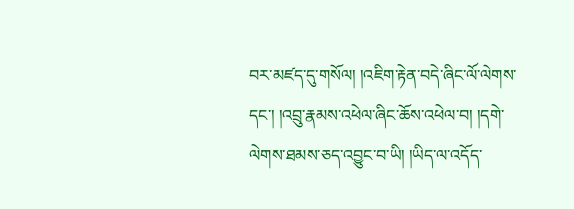བར་མཛད་དུ་གསོལ། །འཇིག་རྟེན་བདེ་ཞིང་ལོ་ལེགས་དང་། །འབྲུ་རྣམས་འཕེལ་ཞིང་ཆོས་འཕེལ་བ། །དགེ་ལེགས་ཐམས་ཅད་འབྱུང་བ་ཡི། །ཡིད་ལ་འདོད་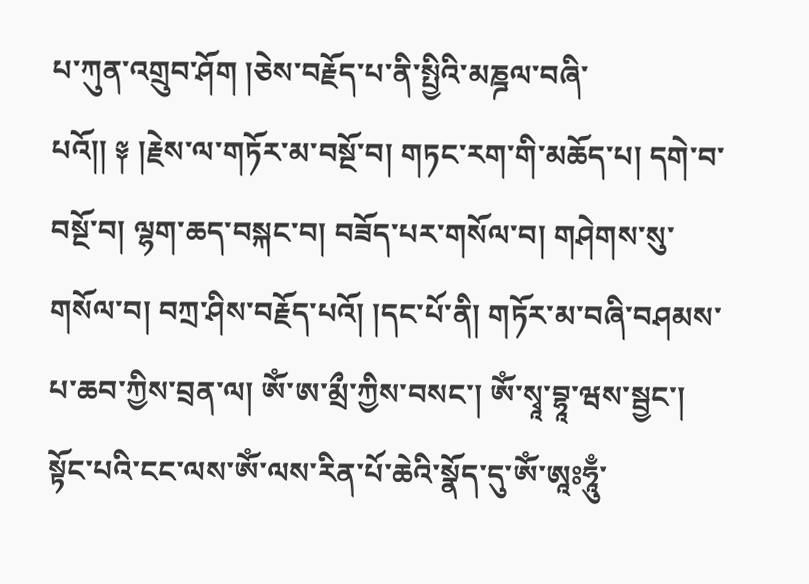པ་ཀུན་འགྲུབ་ཤོག །ཅེས་བརྗོད་པ་ནི་སྤྱིའི་མཎྜལ་བཞི་པའོ།། ༈ །རྗེས་ལ་གཏོར་མ་བསྔོ་བ། གཏང་རག་གི་མཆོད་པ། དགེ་བ་བསྔོ་བ། ལྷག་ཆད་བསྐང་བ། བཟོད་པར་གསོལ་བ། གཤེགས་སུ་གསོལ་བ། བཀྲ་ཤིས་བརྗོད་པའོ། །དང་པོ་ནི། གཏོར་མ་བཞི་བཤམས་པ་ཆབ་ཀྱིས་བྲན་ལ། ཨོཾ་ཨ་མྲྀ་ཀྱིས་བསང་། ཨོཾ་སྭཱ་བྷཱ་ཝས་སྦྱང་། སྟོང་པའི་ངང་ལས་ཨོཾ་ལས་རིན་པོ་ཆེའི་སྣོད་དུ་ཨོཾ་ཨཱཿཧཱུྃ་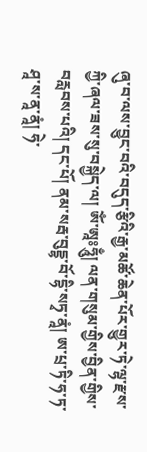ཞུ་བ་ལས་བྱུང་བའི་བདུད་རྩིའི་རྒྱ་མཚོ་ཆེན་པོར་གྱུར་ཏེ་ལྷ་རྫས་ཀྱི་ཞལ་ཟས་སུ་བསྐྱེད་ལ། ཨོཾ་ཨཱཿཧཱུྃ། ལན་གསུམ་གྱིས་བྱིན་གྱིས་བརླབས་པའི། དང་པོ། ནམ་སརྦ་བུདྡྷ་བོ་དྷི་སཏྭ་ནཱཾ། ཨ་པྲ་ཏི་ཧ་ཏ་ཤཱ་ས་ནཱ་ནཱཾ། ཧེ་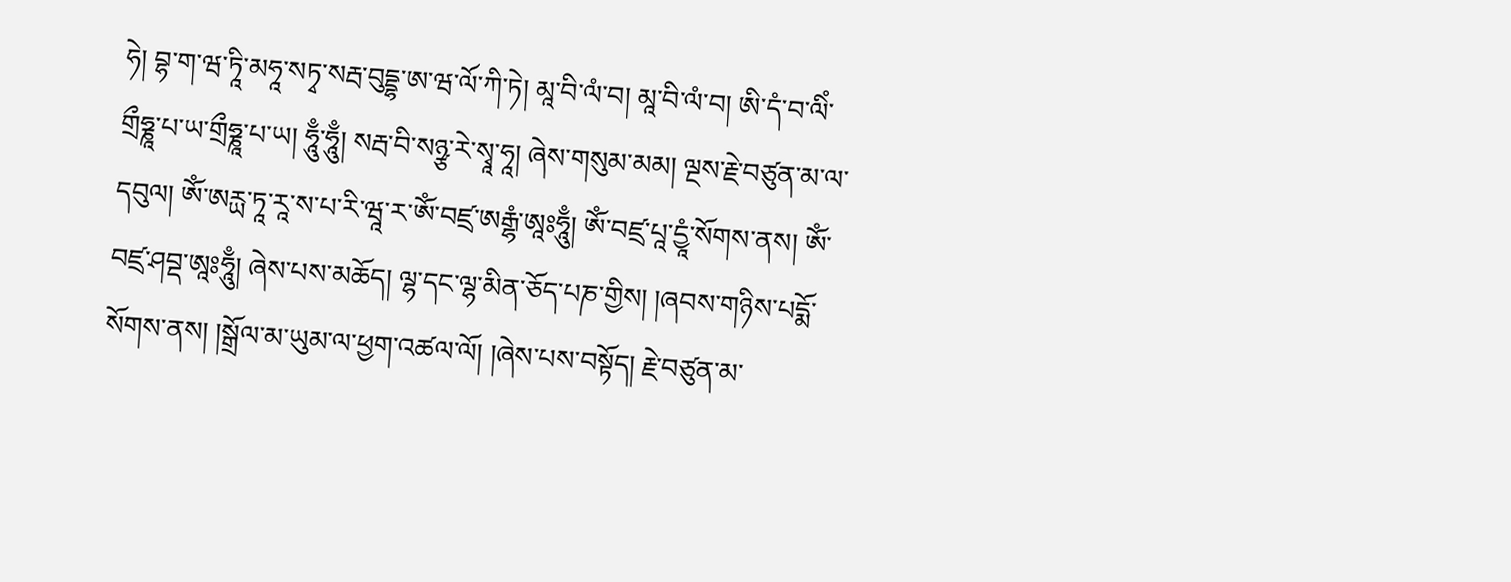ཧེ། བྷ་ག་ཝ་ཏཱི་མཧཱ་སཏྭ་སརྦ་བུདྡྷ་ཨ་ཝ་ལོ་ཀི་ཏེ། མཱ་བི་ལཾ་བ། མཱ་བི་ལཾ་བ། ཨི་དཾ་བ་ལིཾ་གྲྀཧྞཱ་པ་ཡ་གྲྀཧྞཱ་པ་ཡ། ཧཱུྃ་ཧཱུྃ། སརྦ་བི་སཉྩ་རེ་སྭཱ་ཧཱ། ཞེས་གསུམ་མམ། ལྔས་རྗེ་བཙུན་མ་ལ་དབུལ། ཨོཾ་ཨརྻ་ཏཱ་རཱ་ས་པ་རི་ཝཱ་ར་ཨོཾ་བཛྲ་ཨརྒྷཾ་ཨཱཿཧཱུྃ། ཨོཾ་བཛྲ་པཱ་དྱཱཾ་སོགས་ནས། ཨོཾ་བཛྲ་ཤབྡ་ཨཱཿཧཱུྃ། ཞེས་པས་མཆོད། ལྷ་དང་ལྷ་མིན་ཅོད་པཎ་གྱིས། །ཞབས་གཉིས་པདྨོ་སོགས་ནས། །སྒྲོལ་མ་ཡུམ་ལ་ཕྱག་འཚལ་ལོ། །ཞེས་པས་བསྟོད། རྗེ་བཙུན་མ་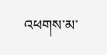འཕགས་མ་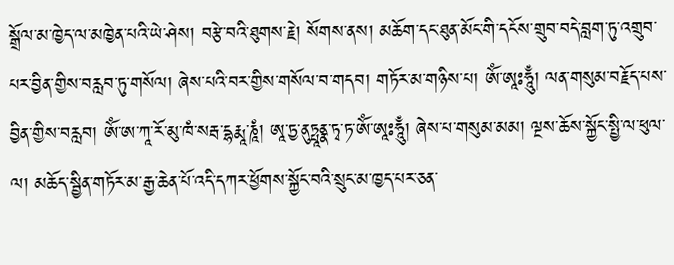སྒྲོལ་མ་ཁྱེད་ལ་མཁྱེན་པའི་ཡེ་ཤེས། བརྩེ་བའི་ཐུགས་རྗེ། སོགས་ནས། མཆོག་དང་ཐུན་མོང་གི་དངོས་གྲུབ་བདེ་བླག་ཏུ་འགྲུབ་པར་བྱིན་གྱིས་བརླབ་ཏུ་གསོལ། ཞེས་པའི་བར་གྱིས་གསོལ་བ་གདབ། གཏོར་མ་གཉིས་པ། ཨོཾ་ཨཱཿཧཱུྃ། ལན་གསུམ་བརྗོད་པས་བྱིན་གྱིས་བརླབ། ཨོཾ་ཨ་ཀཱ་རོ་མུ་ཁཾ་སརྦ་དྷརྨཱ་ཎཱཾ། ཨཱ་ཏྱ་ནུཏྤཱནྣ་ཏྭ་ཏ་ཨོཾ་ཨཱཿཧཱུྃ། ཞེས་པ་གསུམ་མམ། ལྔས་ཆོས་སྐྱོང་སྤྱི་ལ་ཕུལ་ལ། མཆོད་སྦྱིན་གཏོར་མ་རྒྱ་ཆེན་པོ་འདི་དཀར་ཕྱོགས་སྐྱོང་བའི་སྲུང་མ་ཁྱད་པར་ཅན་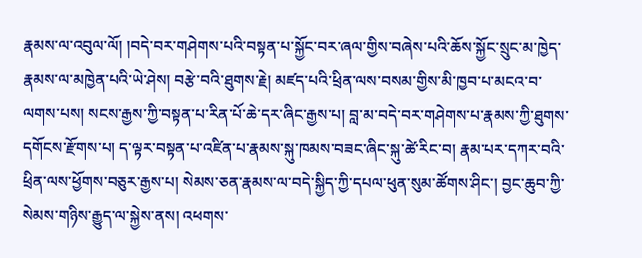རྣམས་ལ་འབུལ་ལོ། །བདེ་བར་གཤེགས་པའི་བསྟན་པ་སྐྱོང་བར་ཞལ་གྱིས་བཞེས་པའི་ཆོས་སྐྱོང་སྲུང་མ་ཁྱེད་རྣམས་ལ་མཁྱེན་པའི་ཡེ་ཤེས། བརྩེ་བའི་ཐུགས་རྗེ། མཛད་པའི་ཕྲིན་ལས་བསམ་གྱིས་མི་ཁྱབ་པ་མངའ་བ་ལགས་པས། སངས་རྒྱས་ཀྱི་བསྟན་པ་རིན་པོ་ཆེ་དར་ཞིང་རྒྱས་པ། བླ་མ་བདེ་བར་གཤེགས་པ་རྣམས་ཀྱི་ཐུགས་དགོངས་རྫོགས་པ། ད་ལྟར་བསྟན་པ་འཛིན་པ་རྣམས་སྐུ་ཁམས་བཟང་ཞིང་སྐུ་ཚེ་རིང་བ། རྣམ་པར་དཀར་བའི་ཕྲིན་ལས་ཕྱོགས་བཅུར་རྒྱས་པ། སེམས་ཅན་རྣམས་ལ་བདེ་སྐྱིད་ཀྱི་དཔལ་ཕུན་སུམ་ཚོགས་ཤིང་། བྱང་ཆུབ་ཀྱི་སེམས་གཉིས་རྒྱུད་ལ་སྐྱེས་ནས། འཕགས་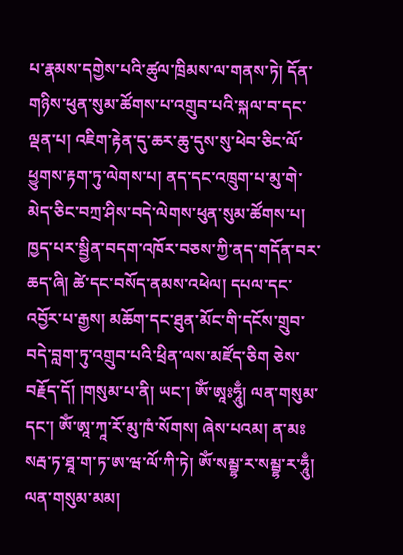པ་རྣམས་དགྱེས་པའི་ཚུལ་ཁྲིམས་ལ་གནས་ཏེ། དོན་གཉིས་ཕུན་སུམ་ཚོགས་པ་འགྲུབ་པའི་སྐལ་བ་དང་ལྡན་པ། འཇིག་རྟེན་དུ་ཆར་ཆུ་དུས་སུ་ཕེབ་ཅིང་ལོ་ཕྱུགས་རྟག་ཏུ་ལེགས་པ། ནད་དང་འཁྲུག་པ་མུ་གེ་མེད་ཅིང་བཀྲ་ཤིས་བདེ་ལེགས་ཕུན་སུམ་ཚོགས་པ། ཁྱད་པར་སྦྱིན་བདག་འཁོར་བཅས་ཀྱི་ནད་གདོན་བར་ཆད་ཞི། ཚེ་དང་བསོད་ནམས་འཕེལ། དཔལ་དང་འབྱོར་པ་རྒྱས། མཆོག་དང་ཐུན་མོང་གི་དངོས་གྲུབ་བདེ་བླག་ཏུ་འགྲུབ་པའི་ཕྲིན་ལས་མཛོད་ཅིག ཅེས་བརྗོད་དོ། །གསུམ་པ་ནི། ཡང་། ཨོཾ་ཨཱཿཧཱུྃ། ལན་གསུམ་དང་། ཨོཾ་ཨཱ་ཀཱ་རོ་མུ་ཁཾ་སོགས། ཞེས་པའམ། ན་མཿསརྦ་ཏ་ཐཱ་ག་ཏ་ཨ་ཝ་ལོ་ཀི་ཏེ། ཨོཾ་སམྦྷ་ར་སམྦྷ་ར་ཧཱུྃ། ལན་གསུམ་མམ།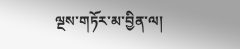ལྔས་གཏོར་མ་བྱིན་ལ།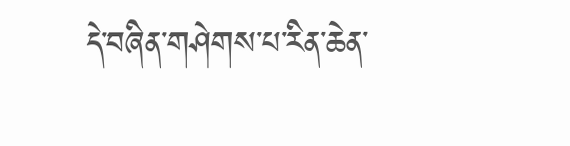དེ་བཞིན་གཤེགས་པ་རིན་ཆེན་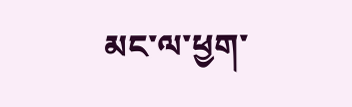མང་ལ་ཕྱག་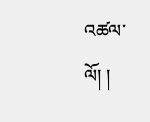འཚལ་ལོ། །